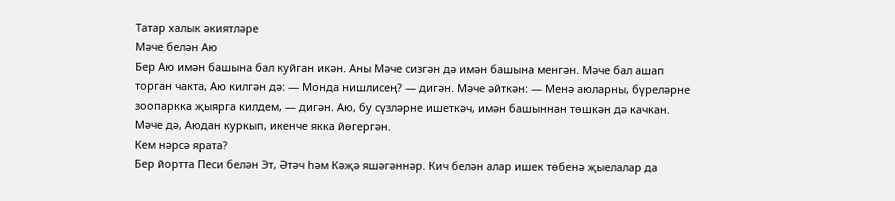Татар халык әкиятләре
Мәче белән Аю
Бер Аю имән башына бал куйган икән. Аны Мәче сизгән дә имән башына менгән. Мәче бал ашап торган чакта, Аю килгән дә: — Монда нишлисең? — дигән. Мәче әйткән: — Менә аюларны, бүреләрне зоопаркка җыярга килдем, — дигән. Аю, бу сүзләрне ишеткәч, имән башыннан төшкән дә качкан. Мәче дә, Аюдан куркып, икенче якка йөгергән.
Кем нәрсә ярата?
Бер йортта Песи белән Эт, Әтәч һәм Кәҗә яшәгәннәр. Кич белән алар ишек төбенә җыелалар да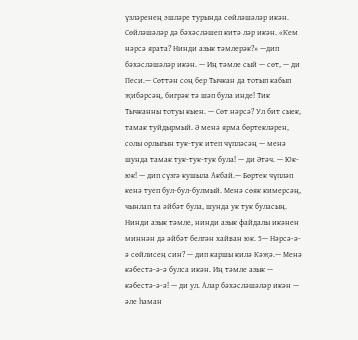үзләренең эшләре турында сөйләшәләр икән. Сөйләшәләр дә бәхәсләшеп китә ләр икән. «Кем нәрсә ярата? Нинди азык тәмлерәк?» —дип бәхәсләшәләр икән. — Иң тәмле сый — сөт, — ди Песи.— Сөттән соң бер Тычкан да тотып кабып җибәрсәң, бигрәк тә шәп була инде! Тик Тычканны тотуы кыен. — Сөт нәрсә? Ул бит сыек, тамак туйдырмый. Ә менә ярма бөртекләрен, солы орлыгын тук-тук итеп чүпләсәң — менә шунда тамак тук-тук-тук була! — ди Әтәч. — Юк-юк! — дип сүзгә кушыла Акбай.— Бөртек чүпләп кенә туеп бул-бул-булмый. Менә сөяк кимерсәң, чынлап та әйбәт була, шунда ук тук буласың. Нинди азык тәмле, нинди азык файдалы икәнен миннән дә әйбәт белгән хайван юк. 5— Нәрсә-ә-ә сөйлисең син? — дип каршы килә Кәҗә.— Менә кәбестә-ә-ә булса икән. Иң тәмле азык — кәбестә-ә-ә! — ди ул. Алар бәхәсләшәләр икән — әле һаман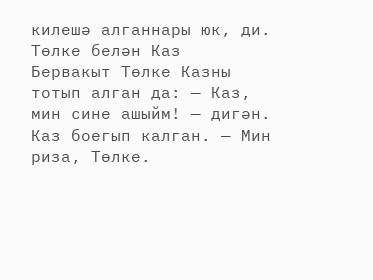килешә алганнары юк, ди.
Төлке белән Каз
Бервакыт Төлке Казны тотып алган да: — Каз, мин сине ашыйм! — дигән. Каз боегып калган. — Мин риза, Төлке.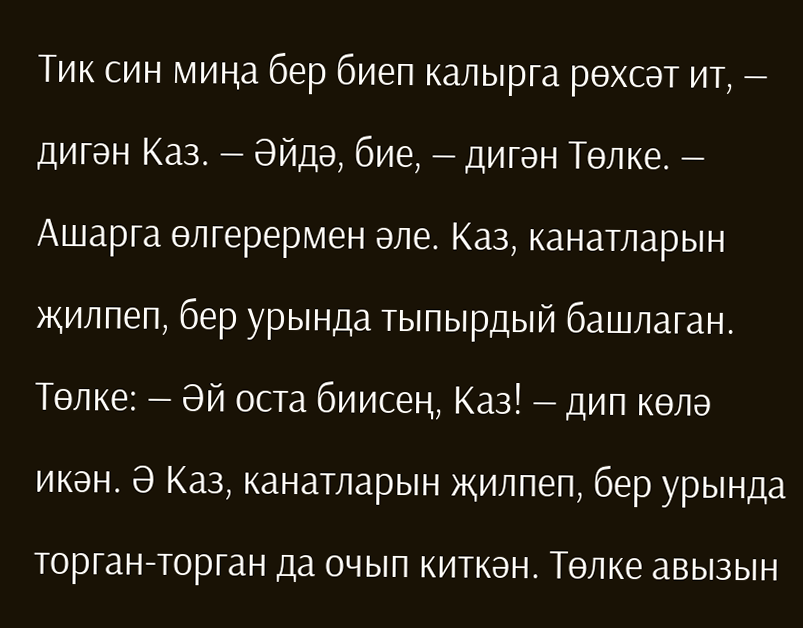Тик син миңа бер биеп калырга рөхсәт ит, — дигән Каз. — Әйдә, бие, — дигән Төлке. — Ашарга өлгерермен әле. Каз, канатларын җилпеп, бер урында тыпырдый башлаган. Төлке: — Әй оста биисең, Каз! — дип көлә икән. Ә Каз, канатларын җилпеп, бер урында торган-торган да очып киткән. Төлке авызын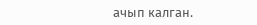ачып калган.